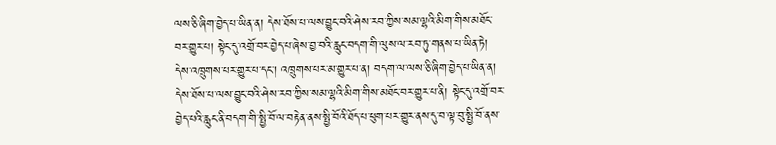ལས་ཅི་ཞིག་བྱེད་པ་ཡིན་ན། དེས་ཐོས་པ་ལས་བྱུང་བའི་ཤེས་རབ་ཀྱིས་སམ་ལྷའི་མིག་གིས་མཐོང་བར་གྱུར་པ། སྟེང་དུ་འགྲོ་བར་བྱེད་པ་ཞེས་བྱ་བའི་རླུང་བདག་གི་ལུས་ལ་རབ་ཏུ་གནས་པ་ཡིན་ཏེ། དེས་འཁྲུགས་པར་གྱུར་པ་དང་། འཁྲུགས་པར་མ་གྱུར་པ་ན། བདག་ལ་ལས་ཅི་ཞིག་བྱེད་པ་ཡིན་ན། དེས་ཐོས་པ་ལས་བྱུང་བའི་ཤེས་རབ་ཀྱིས་སམ་ལྷའི་མིག་གིས་མཐོང་བར་གྱུར་པ་ནི། སྟེང་དུ་འགྲོ་བར་བྱེད་པའི་རླུང་ནི་བདག་གི་སྤྱི་བོ་ལ་བརྟེན་ནས་སྤྱི་བོའི་ཐོད་པ་ཕུག་པར་གྱུར་ནས་དུ་བ་ལྟ་བུ་སྤྱི་བོ་ནས་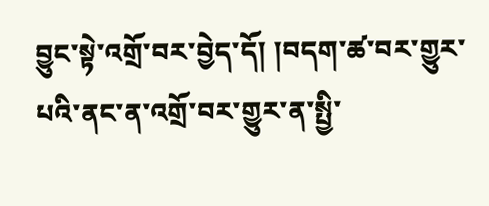བྱུང་སྟེ་འགྲོ་བར་བྱེད་དོ། །བདག་ཚ་བར་གྱུར་པའི་ནང་ན་འགྲོ་བར་གྱུར་ན་སྤྱི་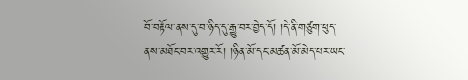བོ་བརྟོལ་ནས་དུ་བ་ཉིད་དུ་རྒྱུ་བར་བྱེད་དོ། །དེ་ནི་གཙུག་ཕུད་ནས་མཐོང་བར་འགྱུར་རོ། །ཉིན་མོ་དང་མཚན་མོ་མེད་པར་ཡང་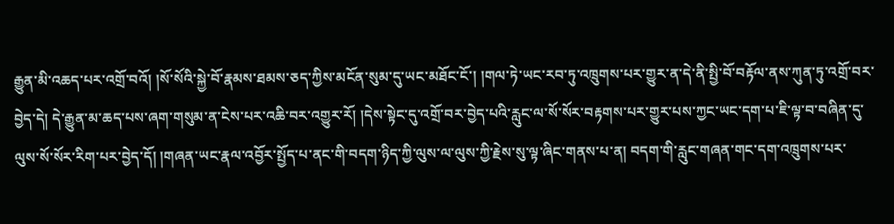རྒྱུན་མི་འཆད་པར་འགྲོ་བའོ། །སོ་སོའི་སྐྱེ་བོ་རྣམས་ཐམས་ཅད་ཀྱིས་མངོན་སུམ་དུ་ཡང་མཐོང་ངོ་། །གལ་ཏེ་ཡང་རབ་ཏུ་འཁྲུགས་པར་གྱུར་ན་དེ་ནི་སྤྱི་བོ་བརྟོལ་ནས་ཀུན་ཏུ་འགྲོ་བར་བྱེད་དེ། དེ་རྒྱུན་མ་ཆད་པས་ཞག་གསུམ་ན་ངེས་པར་འཆི་བར་འགྱུར་རོ། །དེས་སྟེང་དུ་འགྲོ་བར་བྱེད་པའི་རླུང་ལ་སོ་སོར་བརྟགས་པར་གྱུར་པས་ཀྱང་ཡང་དག་པ་ཇི་ལྟ་བ་བཞིན་དུ་ལུས་སོ་སོར་རིག་པར་བྱེད་དོ། །གཞན་ཡང་རྣལ་འབྱོར་སྤྱོད་པ་ནང་གི་བདག་ཉིད་ཀྱི་ལུས་ལ་ལུས་ཀྱི་རྗེས་སུ་ལྟ་ཞིང་གནས་པ་ན། བདག་གི་རླུང་གཞན་གང་དག་འཁྲུགས་པར་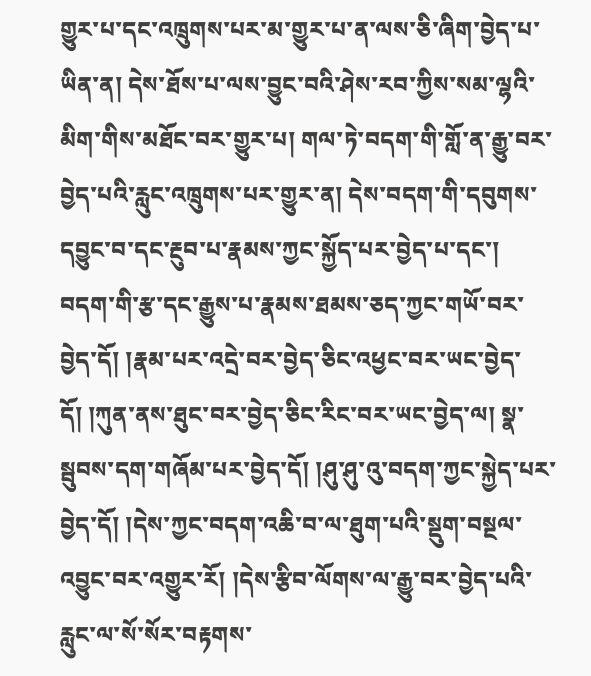གྱུར་པ་དང་འཁྲུགས་པར་མ་གྱུར་པ་ན་ལས་ཅི་ཞིག་བྱེད་པ་ཡིན་ན། དེས་ཐོས་པ་ལས་བྱུང་བའི་ཤེས་རབ་ཀྱིས་སམ་ལྷའི་མིག་གིས་མཐོང་བར་གྱུར་པ། གལ་ཏེ་བདག་གི་གློ་ན་རྒྱུ་བར་བྱེད་པའི་རླུང་འཁྲུགས་པར་གྱུར་ན། དེས་བདག་གི་དབུགས་དབྱུང་བ་དང་རྔུབ་པ་རྣམས་ཀྱང་སྐྱོད་པར་བྱེད་པ་དང་། བདག་གི་རྩ་དང་རྒྱུས་པ་རྣམས་ཐམས་ཅད་ཀྱང་གཡོ་བར་བྱེད་དོ། །རྣམ་པར་འདྲེ་བར་བྱེད་ཅིང་འཕྱང་བར་ཡང་བྱེད་དོ། །ཀུན་ནས་ཐུང་བར་བྱེད་ཅིང་རིང་བར་ཡང་བྱེད་ལ། སྣ་སྦུབས་དག་གཞོམ་པར་བྱེད་དོ། །ཤུ་ཤུ་འུ་བདག་ཀྱང་སྐྱེད་པར་བྱེད་དོ། །དེས་ཀྱང་བདག་འཆི་བ་ལ་ཐུག་པའི་སྡུག་བསྔལ་འབྱུང་བར་འགྱུར་རོ། །དེས་རྩིབ་ལོགས་ལ་རྒྱུ་བར་བྱེད་པའི་རླུང་ལ་སོ་སོར་བརྟགས་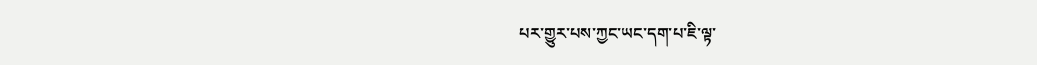པར་གྱུར་པས་ཀྱང་ཡང་དག་པ་ཇི་ལྟ་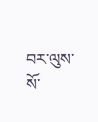བར་ལུས་སོ་